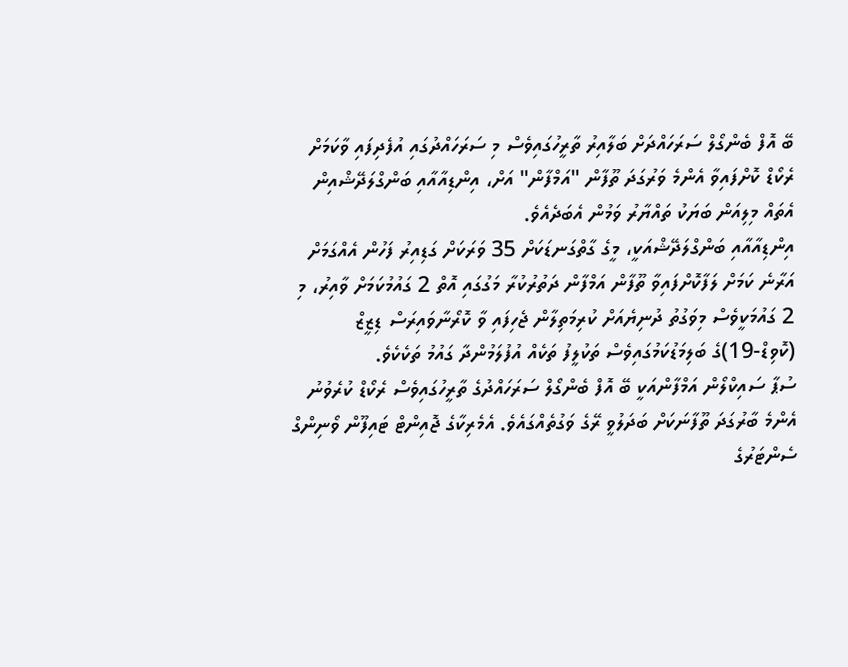ބޭ އޮފް ބެންގޯލް ސަރަހައްދަށް ބަލާއިރު ތާރީހުގައިވެސް މި ސަރަހައްދުގައި އުފެދިފައި ވާކަމަށް ރެކޯޑް ކޮށްފައިވާ އެންމެ ވަރުގަދަ ތޫފާން "އަމްފާން" އަށް، އިންޑިއާއާއި ބަންގްލަދޭޝްއިން އެތައް މިލިއަން ބަޔަކު ތައްޔާރު ވަމުން އެބަދެއެވެ.
އިންޑިއާއާއި ބަންގްލަދޭޝްއަކީ، މީގެ ގާތްގަނޑަކަށް 35 ވަރަކަށް ގަޑިއިރު ފަހުން އެއްގަމަށް އަރާނެ ކަމަށް ލަފާކޮށްފައިވާ ތޫފާން އަމްފާން ދަތުރުކުރާ މަގުގައި އޮތް 2 ގައުމުކަމަށް ވާއިރު، މި 2 ގައުމަކީވެސް މިވަގުތު ދުނިޔެއަށް ކުރިމަތިލާން ޖެހިފައި ވާ ކޮރޯނާވައިރަސް ޑިޒީޒް (ކޮވިޑް-19)ގެ ބަލިމަޑުކަމުގައިވެސް ތަކުލީފު ތަކެއް އުފުލަމުންދާ ގައުމު ތަކެކެވެ.
ސުޕާ ސައިކްލޯން އަމްފާންއަކީ ބޭ އޮފް ބެންގޯލް ސަރަހައްދުގެ ތާރީހުގައިވެސް ރެކޯޑް ކުރެވުނު އެންމެ ބާރުގަދަ ތޫފާނަކަށް ބަދަލުވީ ރޭގެ ވަގުތެއްގައެވެ. އެމެރިކާގެ ޖޮއިންޓް ޓައިފޫން ވޯނިންގް ސެންޓަރުގެ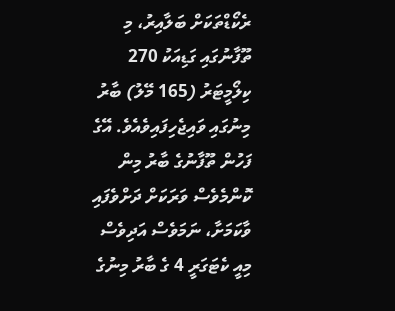ރެކޯޑްތަކަށް ބަލާއިރު، މި ތޫފާނުގައި ގަޑިއަކު 270 ކިލޯމީޓަރު (165 މޭލު) ބާރު މިނުގައި ވައިޖެހިފައިވެއެވެ. އޭގެ ފަހުން ތޫފާނުގެ ބާރު މިން ކޮންމެވެސް ވަރަކަށް ދަށްވެފައި ވާކަމަށާ، ނަމަވެސް އަދިވެސް މިއީ ކެޓަގަރީ 4 ގެ ބާރު މިނުގެ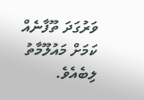ވަރުގަދަ ތޫފާނެއް ކަމަށް މައުލޫމާތު ލިބެއެވެ.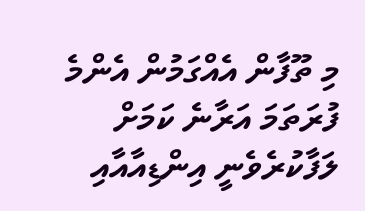މި ތޫފާން އެއްގަމުން އެންމެ ފުރަތަމަ އަރާނެ ކަމަށް ލަފާކުރެވެނީ އިންޑިއާއާއި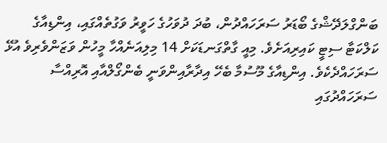ބަންގްލަދޭޝްގެ ބޯޑަރު ސަރަހައްދުން، ބުދަ ދުވަހުގެ ހަވީރު ވަގުތެއްގައި، އިންޑިއާގެ ކަލްކަޓާ ސިޓީ ކައިރިއަށެވެ. މިއީ ގާތްގަނޑަކަށް 14 މިލިއަނެއްހާ މީހުން ވަޒަންވެރިވެ އުޅޭ ސަރަހައްދެކެވެ. އިންޑިއާގެ މޫސުމާ ބެހޭ އިދާރާއިންވަނީ ބެންގޯލްއާއި އޮރިއްސާ ސަރަހައްދުގައި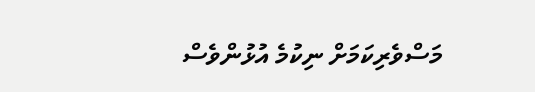މަސްވެރިކަމަށް ނިކުމެ އުޅުންވެސް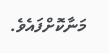މަނާކޮށްފައެވެ.